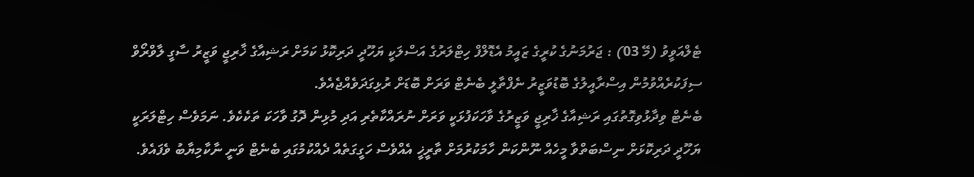ޓެލްއަވީވު (މޭ 03) : ޖަރުމަނުގެ ކުރީގެ ޒައީމު އެޑޮލްފް ހިޓްލަރުގެ އަސްލަކީ ޔަހޫދީ ދަރިކޮޅު ކަމަށް ރަޝިއާގެ ޚާރިޖީ ވަޒީރު ސާގީ ލާވްރޯވް ސިފަކުރެއްވުމުން އިސްރާއީލުގެ ބޮޑުވަޒީރު ނެފްތާލީ ބެނެޓް ވަރަށް ބޮޑަށް ރުޅިގަދަވެއްޖެއެވެ.
ބެނެޓް ވިދާޅުވިގޮތުގައި ރަޝިއާގެ ޚާރިޖީ ވަޒީރުގެ ވާހަކަފުޅަކީ ވަރަށް ނުރައްކާތެރި އަދި މުޅިން ދޮގު ވާހަކަ ތަކެކެވެ. ނަމަވެސް ހިޓްލަރަކީ ޔަހޫދީ ދަރިކޮޅަށް ނިސްބަތްވާ މީހެއް ނޫންކަން ހާމަކުރުމަށް ތާރީޚީ އެއްވެސް ހަގީގަތެއް ދެއްކުމުގައި ބެނެޓް ވަނީ ނާކާމިޔާބު ވެފައެވެ.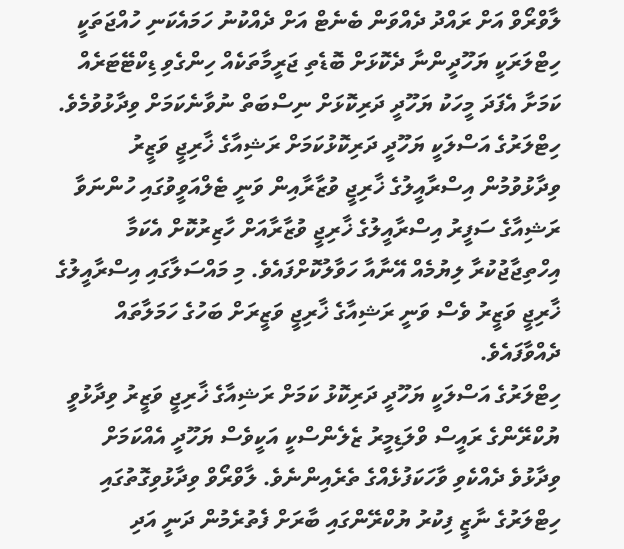ލާވްރޯވް އަށް ރައްދު ދެއްވަން ބެނެޓް އަށް ދެއްކުނު ހަމައެކަނި ހުއްޖަތަކީ ހިޓްލަރަކީ ޔަހޫދީންނާ ދެކޮޅަށް ބޮޑެތި ޖަރީމާތަކެއް ހިންގެވި ޑިކްޓޭޓަރެއް ކަމަށާ އެފަދަ މީހަކު ޔަހޫދީ ދަރިކޮޅަށް ނިސްބަތް ނުވާނެކަމަށް ވިދާޅުވުމެވެ.
ހިޓްލަރުގެ އަސްލަކީ ޔަހޫދީ ދަރިކޮޅުކަމަށް ރަޝިއާގެ ޚާރިޖީ ވަޒީރު ވިދާޅުވުމުން އިސްރާއީލުގެ ޚާރިޖީ ވުޒާރާއިން ވަނީ ޓެލްއަވީވުގައި ހުންނަވާ ރަޝިއާގެ ސަފީރު އިސްރާއީލުގެ ޚާރިޖީ ވުޒާރާއަށް ހާޒިރުކޮށް އެކަމާ އިހްތިޖާޖުކުރާ ލިޔުމެއް އޭނާއާ ހަވާލުކޮށްފައެވެ. މި މައްސަލާގައި އިސްރާއީލުގެ ޚާރިޖީ ވަޒީރު ވެސް ވަނީ ރަޝިއާގެ ޚާރިޖީ ވަޒީރަށް ބަހުގެ ހަމަލާތައް ދެއްވާފައެވެ.
ހިޓްލަރުގެ އަސްލަކީ ޔަހޫދީ ދަރިކޮޅު ކަމަށް ރަޝިއާގެ ޚާރިޖީ ވަޒީރު ވިދާޅުވީ ޔުކްރޭންގެ ރައީސް ވްލަޑިމީރު ޒެލެންސްކީ އަކީވެސް ޔަހޫދީ އެއްކަމަށް ވިދާޅުވެ ދެއްކެވި ވާހަކަފުޅެއްގެ ތެރެއިންނެވެ. ލާވްރޯވް ވިދާޅުވިގޮތުގައި ހިޓްލަރުގެ ނާޒީ ފިކުރު ޔުކްރޭންގައި ބާރަށް ފެތުރެމުން ދަނީ އަދި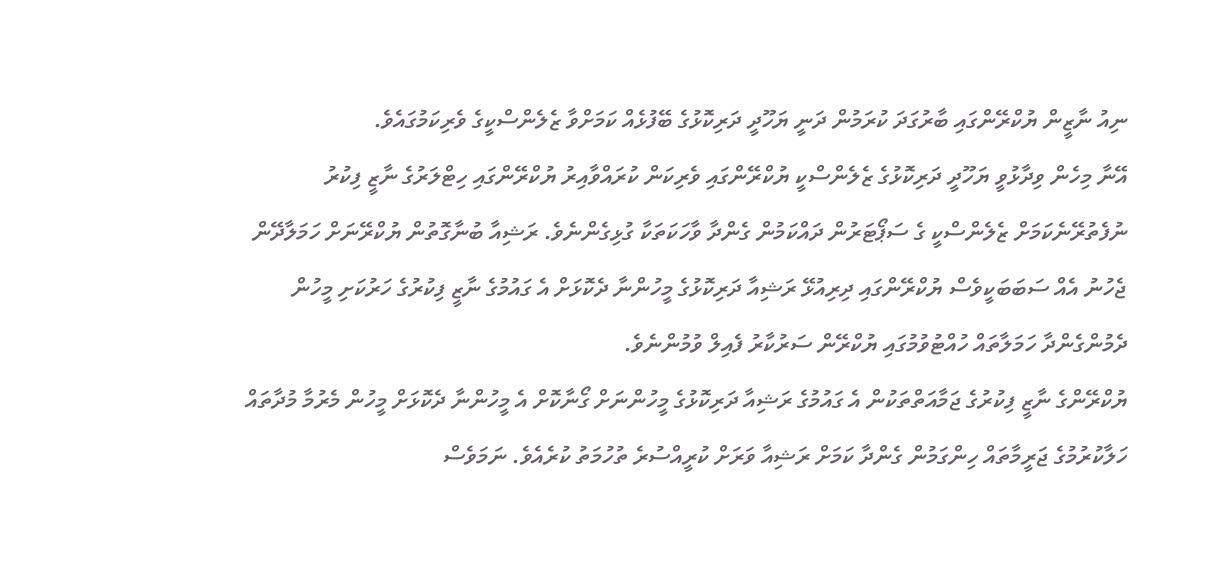ނިއު ނާޒީން ޔުކްރޭންގައި ބާރުގަދަ ކުރަމުން ދަނީ ޔަހޫދީ ދަރިކޮޅުގެ ބޭފުޅެއް ކަމަށްވާ ޒެލެންސްކީގެ ވެރިކަމުގައެވެ.
އޭނާ މިހެން ވިދާޅުވީ ޔަހޫދީ ދަރިކޮޅުގެ ޒެލެންސްކީ ޔުކްރޭންގައި ވެރިކަން ކުރައްވާއިރު ޔުކްރޭންގައި ހިޓްލަރުގެ ނާޒީ ފިކުރު ނުފެތުރޭނެކަމަށް ޒެލެންސްކީ ގެ ސަޕޯޓަރުން ދައްކަމުން ގެންދާ ވާހަކަތަކާ ގުޅިގެންނެވެ. ރަޝިއާ ބުނާގޮތުން ޔުކްރޭނަށް ހަމަލާދޭން ޖެހުނު އެއް ސަބަބަކީވެސް ޔުކްރޭންގައި ދިރިއުޅޭ ރަޝިއާ ދަރިކޮޅުގެ މީހުންނާ ދެކޮޅަށް އެ ގައުމުގެ ނާޒީ ފިކުރުގެ ހަރުކަށި މީހުން ދެމުންގެންދާ ހަމަލާތައް ހުއްޓުވުމުގައި ޔުކްރޭން ސަރުކާރު ފެއިލް ވުމުންނެވެ.
ޔުކްރޭންގެ ނާޒީ ފިކުރުގެ ޖަމާއަތްތަކުން އެ ގައުމުގެ ރަޝިއާ ދަރިކޮޅުގެ މީހުންނަށް ގޯނާކޮށް އެ މީހުންނާ ދެކޮޅަށް މީހުން މެރުމާ މުދާތައް ހަލާކުރުމުގެ ޖަރީމާތައް ހިންގަމުން ގެންދާ ކަމަށް ރަޝިއާ ވަރަށް ކުރީއްސުރެ ތުހުމަތު ކުރެއެވެ. ނަމަވެސް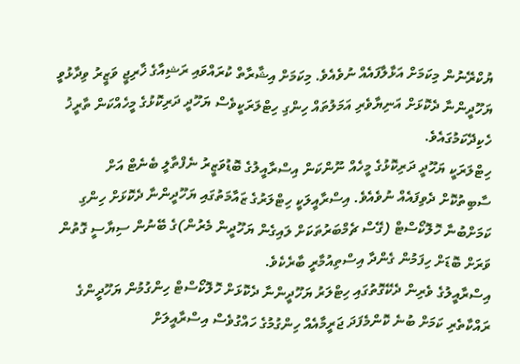ޔުކްރޭނުން މިކަމަށް އަޅާލާފައެއް ނުވެއެވެ. މިކަމަށް އިޝާރާތް ކުރައްވައި ރަޝިއާގެ ޚާރިޖީ ވަޒީރު ވިދާޅުވީ ޔަހޫދީންނާ ދެކޮޅަށް އަނިޔާވެރި އަމަލުތައް ހިންގި ހިޓްލަރަކީވެސް ޔަހޫދީ ދަރިކޮޅުގެ މީހެއްކަން ތާރީޚު ހެކިދޭކަމުގައެވެ.
ހިޓްލަރަކީ ޔަހޫދީ ދަރިކޮޅުގެ މީހެއް ނޫންކަން އިސްރާއީލުގެ ބޮޑުވަޒީރު ނެފްތާލީ ބެނެޓް އަށް ސާބިތުކޮށް ދެވިފައެއް ނުވެއެވެ. އިސްރާއީލަކީ ހިޓްލަރުގެ ޒައާމަތުގައި ޔަހޫދީންނާ ދެކޮޅަށް ހިންގި ކަމަށްބުނާ ހޮލޮކޯސްޓް (ގޭސް ޗެމްބަރުތަކަށް ލައިގެން ޔަހޫދީން މެރުން)ގެ ބޭނުން ސިޔާސީ ގޮތުން ވަރަށް ބޮޑަށް ހިފަމުން ގެންދާ އިސްތިއުމާރީ ބާރެކެވެ.
އިސްރާއީލުގެ ވެރިން ދެކޭގޮތުގައި ހިޓްލަރު ޔަހޫދީންނާ ދެކޮޅަށް ހޮލޮކޯސްޓް ހިންގުމުން ޔަހޫދީންގެ ރައްކާތެރި ކަމަށް ބުނެ ކޮންމެފަދަ ޖަރީމާއެއް ހިންގުމުގެ ހައްގުވެސް އިސްރާއީލަށް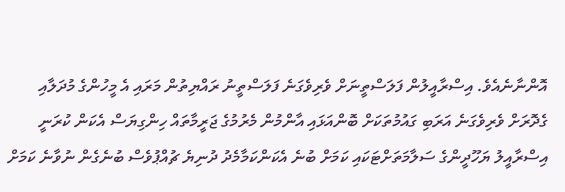އޮންނާނެއެވެ. އިސްރާއީލުން ފަލަސްތީނަށް ވެރިވެގަނެ ފަލަސްތީނު ރައްޔިތުން މަރައި އެ މީހުންގެ މުދަލާއި ގެދޮރަށް ވެރިވެގަނެ އަރަބި ގައުމުތަކަށް ބޮންއަޅައި އާންމުން މެރުމުގެ ޖަރީމާތައް ހިންގިޔަސް އެކަން ކުރަނީ އިސްރާއީލު ޔަހޫދީންގެ ސަލާމަތަށްޓަކައި ކަމަށް ބުނެ އެކަންކަމާމެދު ދުނިޔެ ޗުއްޕުވެސް ބުނެގެން ނުވާނެ ކަމަށް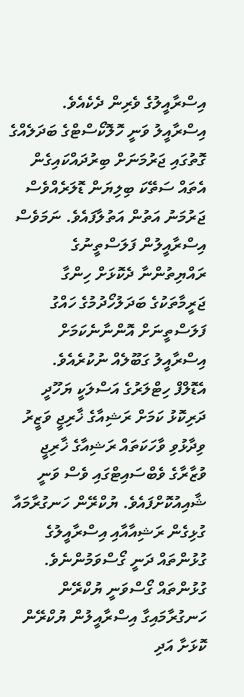އިސްރާއީލުގެ ވެރިން ދެކެއެވެ.
އިސްރާއީލު ވަނީ ހޮލޮކޯސްޓްގެ ބަދަލެއްގެ ގޮތުގައި ޖަރުމަނަށް ބިރުދައްކައިގެން އެތައް ސަތޭކަ ބިލިޔަން ޑޮލަރެއްވެސް ޖަރުމަނު އަތުން އަތުލާފައެވެ. ނަމަވެސް އިސްރާއީލުން ފަލަސްތީނުގެ ރައްޔިތުންނާ ދެކޮޅަށް ހިންގާ ޖަރީމާތަކުގެ ބަދަލުހޯދުމުގެ ހައްގު ފަލަސްތީނަށް އޮންނާނެކަމަށް އިސްރާއީލު ގަބޫލެއް ނުކުރެއެވެ.
އެޑޮލްފް ހިޓްލަރުގެ އަސްލަކީ ޔަހޫދީ ދަރިކޮޅު ކަމަށް ރަޝިއާގެ ޚާރިޖީ ވަޒީރު ވިދާޅުވި ވާހަކަތައް ރަޝިއާގެ ޚާރިޖީ ވުޒާރާގެ ވެބްސައިޓްގައި ވެސް ވަނީ ޝާއިއުކޮށްފައެވެ. ޔުކްރޭން ހަނގުރާމައާ ގުޅިގެން ރަޝިއާއާއި އިސްރާއީލުގެ ގުޅުންތައް ދަނީ ގޯސްވަމުންނެވެ. ގުޅުންތައް ގޯސްވަނީ ޔުކްރޭން ހަނގުރާމައިގާ އިސްރާއީލުން ޔުކްރޭން ކޮޅަށާ އަދި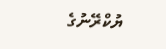ޔުކްރޭނުގެ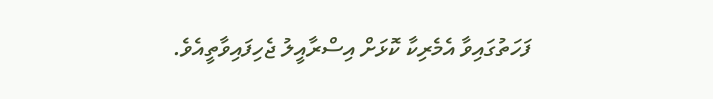ފަހަތުގައިވާ އެމެރިކާ ކޮޅަށް އިސްރާއީލު ޖެހިފައިވާތީއެވެ.